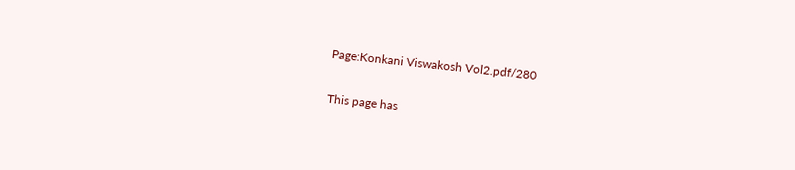Page:Konkani Viswakosh Vol2.pdf/280

This page has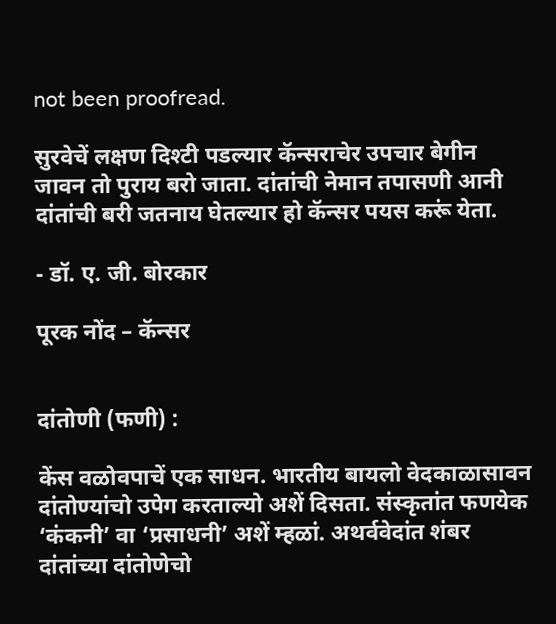not been proofread.

सुरवेचें लक्षण दिश्टी पडल्यार कॅन्सराचेर उपचार बेगीन जावन तो पुराय बरो जाता. दांतांची नेमान तपासणी आनी दांतांची बरी जतनाय घेतल्यार हो कॅन्सर पयस करूं येता.

- डॉ. ए. जी. बोरकार

पूरक नोंद – कॅन्सर


दांतोणी (फणी) :

केंस वळोवपाचें एक साधन. भारतीय बायलो वेदकाळासावन दांतोण्यांचो उपेग करताल्यो अशें दिसता. संस्कृतांत फणयेक ‘कंकनी’ वा ‘प्रसाधनी’ अशें म्हळां. अथर्ववेदांत शंबर दांतांच्या दांतोणेचो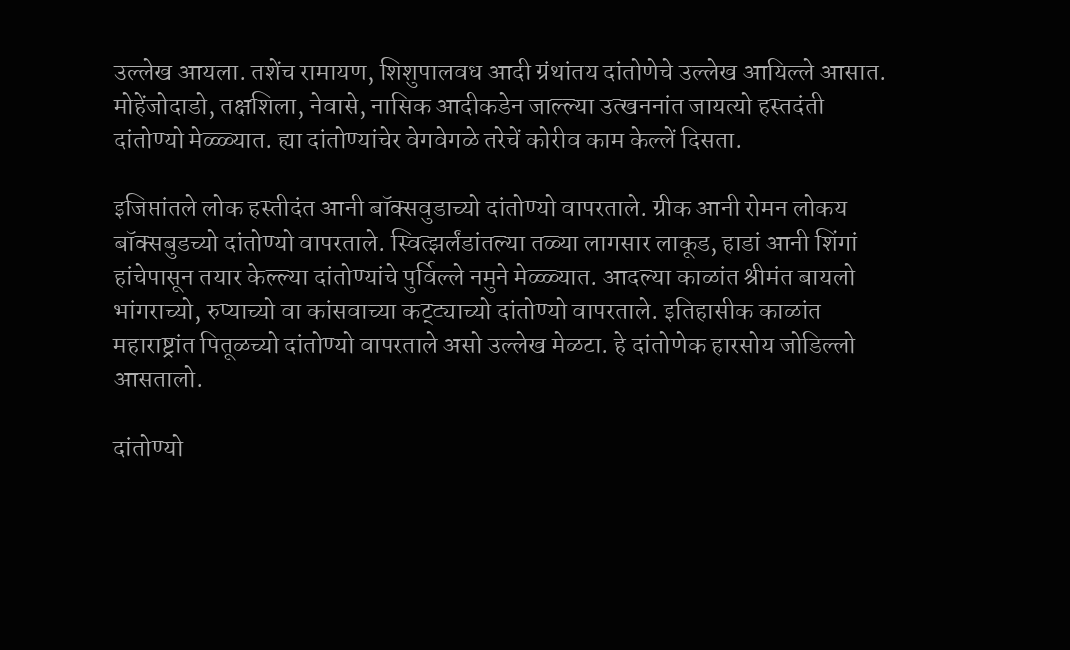उल्लेख आयला. तशेंच रामायण, शिशुपालवध आदी ग्रंथांतय दांतोणेचे उल्लेख आयिल्ले आसात. मोहेंजोदाडो, तक्षशिला, नेवासे, नासिक आदीकडेन जाल्ल्या उत्खननांत जायत्यो हस्तदंती दांतोण्यो मेळ्ळ्यात. ह्या दांतोण्यांचेर वेगवेगळे तरेचें कोरीव काम केल्लें दिसता.

इजिप्तांतले लोक हस्तीदंत आनी बॉक्सवुडाच्यो दांतोण्यो वापरताले. ग्रीक आनी रोमन लोकय बॉक्सबुडच्यो दांतोण्यो वापरताले. स्वित्झर्लंडांतल्या तळ्या लागसार लाकूड, हाडां आनी शिंगां हांचेपासून तयार केल्ल्या दांतोण्यांचे पुर्विल्ले नमुने मेळ्ळ्यात. आदल्या काळांत श्रीमंत बायलो भांगराच्यो, रुप्याच्यो वा कांसवाच्या कट्ट्याच्यो दांतोण्यो वापरताले. इतिहासीक काळांत महाराष्ट्रांत पितूळच्यो दांतोण्यो वापरताले असो उल्लेख मेळटा. हे दांतोणेक हारसोय जोडिल्लो आसतालो.

दांतोण्यो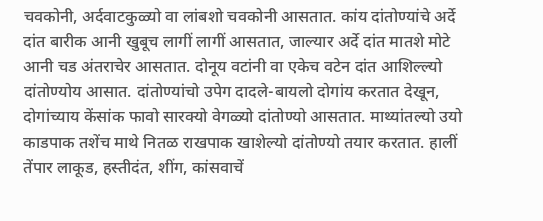चवकोनी, अर्दवाटकुळ्यो वा लांबशो चवकोनी आसतात. कांय दांतोण्यांचे अर्दे दांत बारीक आनी खुबूच लागीं लागीं आसतात, जाल्यार अर्दे दांत मातशे मोटे आनी चड अंतराचेर आसतात. दोनूय वटांनी वा एकेच वटेन दांत आशिल्ल्यो दांतोण्योय आसात. दांतोण्यांचो उपेग दादले-बायलो दोगांय करतात देखून, दोगांच्याय केंसांक फावो सारक्यो वेगळ्यो दांतोण्यो आसतात. माथ्यांतल्यो उयो काडपाक तशेंच माथे नितळ राखपाक खाशेल्यो दांतोण्यो तयार करतात. हालीं तेंपार लाकूड, हस्तीदंत, शींग, कांसवाचें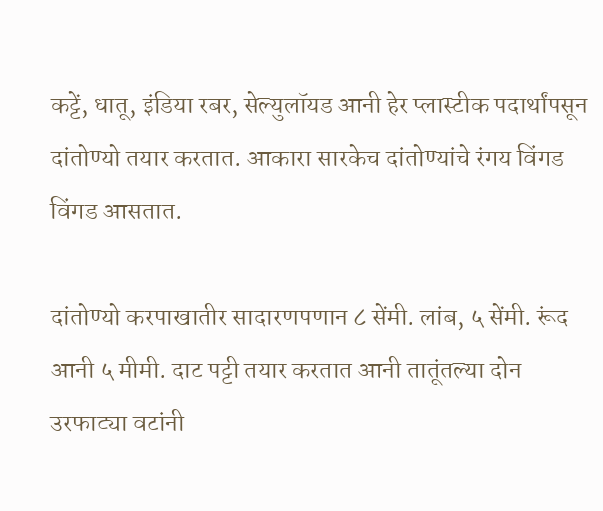कट्टें, धातू, इंडिया रबर, सेल्युलॉयड आनी हेर प्लास्टीक पदार्थांपसून दांतोण्यो तयार करतात. आकारा सारकेच दांतोण्यांचे रंगय विंगड विंगड आसतात.

दांतोण्यो करपाखातीर सादारणपणान ८ सेंमी. लांब, ५ सेंमी. रूंद आनी ५ मीमी. दाट पट्टी तयार करतात आनी तातूंतल्या दोन उरफाट्या वटांनी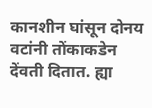कानशीन घांसून दोनय वटांनी तोंकाकडेन देंवती दितात. ह्या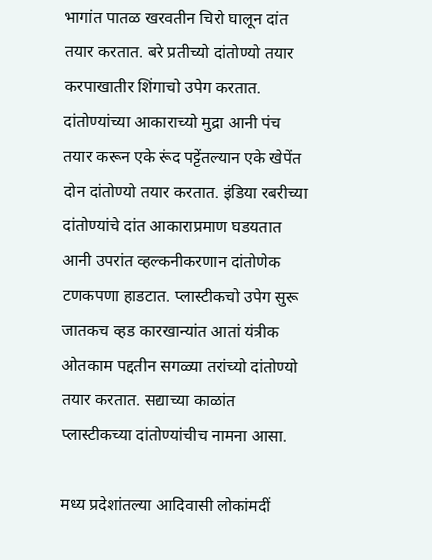भागांत पातळ खरवतीन चिरो घालून दांत तयार करतात. बरे प्रतीच्यो दांतोण्यो तयार करपाखातीर शिंगाचो उपेग करतात. दांतोण्यांच्या आकाराच्यो मुद्रा आनी पंच तयार करून एके रूंद पट्टेंतल्यान एके खेपेंत दोन दांतोण्यो तयार करतात. इंडिया रबरीच्या दांतोण्यांचे दांत आकाराप्रमाण घडयतात आनी उपरांत व्हल्कनीकरणान दांतोणेक टणकपणा हाडटात. प्लास्टीकचो उपेग सुरू जातकच व्हड कारखान्यांत आतां यंत्रीक ओतकाम पद्दतीन सगळ्या तरांच्यो दांतोण्यो तयार करतात. सद्याच्या काळांत प्लास्टीकच्या दांतोण्यांचीच नामना आसा.

मध्य प्रदेशांतल्या आदिवासी लोकांमदीं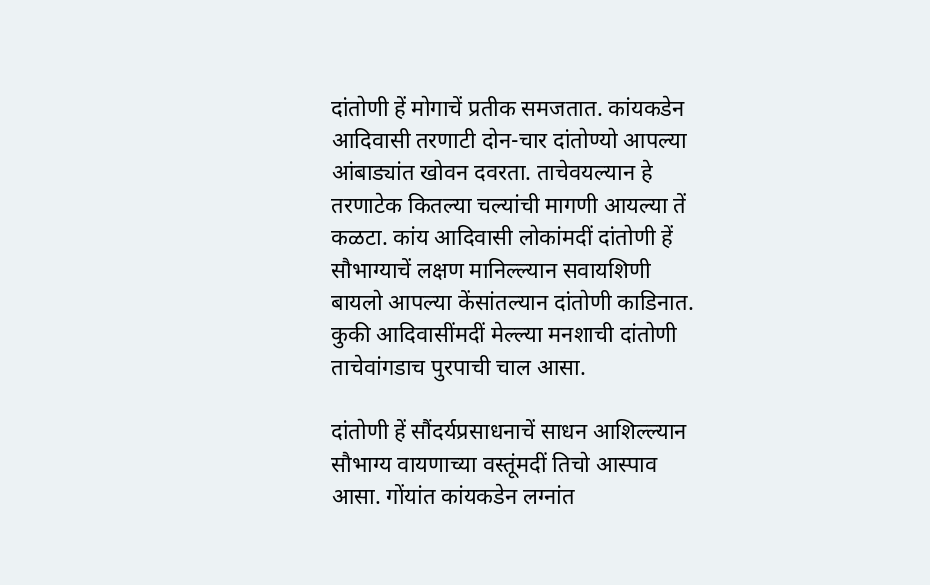दांतोणी हें मोगाचें प्रतीक समजतात. कांयकडेन आदिवासी तरणाटी दोन-चार दांतोण्यो आपल्या आंबाड्यांत खोवन दवरता. ताचेवयल्यान हे तरणाटेक कितल्या चल्यांची मागणी आयल्या तें कळटा. कांय आदिवासी लोकांमदीं दांतोणी हें सौभाग्याचें लक्षण मानिल्ल्यान सवायशिणी बायलो आपल्या केंसांतल्यान दांतोणी काडिनात. कुकी आदिवासींमदीं मेल्ल्या मनशाची दांतोणी ताचेवांगडाच पुरपाची चाल आसा.

दांतोणी हें सौंदर्यप्रसाधनाचें साधन आशिल्ल्यान सौभाग्य वायणाच्या वस्तूंमदीं तिचो आस्पाव आसा. गोंयांत कांयकडेन लग्नांत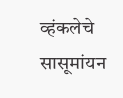व्हंकलेचे सासूमांयन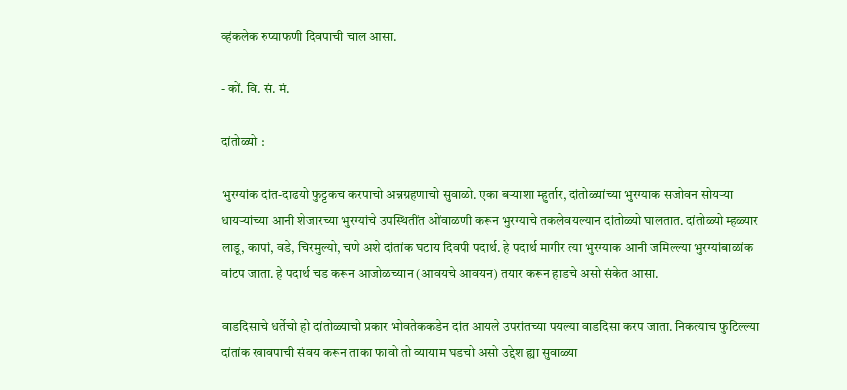व्हंकलेक रुप्याफणी दिवपाची चाल आसा.

- कों. वि. सं. मं.

दांतोळ्यो :

भुरग्यांक दांत-दाढयो फुट्टकच करपाचो अन्नग्रहणाचो सुवाळो. एका बर्‍याशा म्हुर्तार, दांतोळ्यांच्या भुरग्याक सजोवन सोयर्‍या धायर्‍यांच्या आनी शेजारच्या भुरग्यांचे उपस्थितींत ओंवाळणी करून भुरग्याचे तकलेवयल्यान दांतोळ्यो घालतात. दांतोळ्यो म्हळ्यार लाडू, कापां, वडे, चिरमुल्यो, चणे अशे दांतांक घटाय दिवपी पदार्थ. हे पदार्थ मागीर त्या भुरग्याक आनी जमिल्ल्या भुरग्यांबाळांक वांटप जाता. हे पदार्थ चड करून आजोळच्यान (आवयचे आवयन) तयार करून हाडचे असो संकेत आसा.

वाडदिसाचे धर्तेचो हो दांतोळ्याचो प्रकार भोवतेककडेन दांत आयले उपरांतच्या पयल्या वाडदिसा करप जाता. निकत्याच फुटिल्ल्या दांतांक खावपाची संवय करून ताका फावो तो व्यायाम घडचो असो उद्देश ह्या सुवाळ्या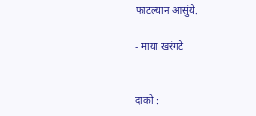फाटल्यान आसुंये.

- माया खरंगटे


दाको :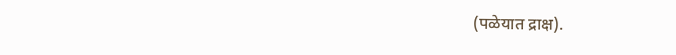(पळेयात द्राक्ष).